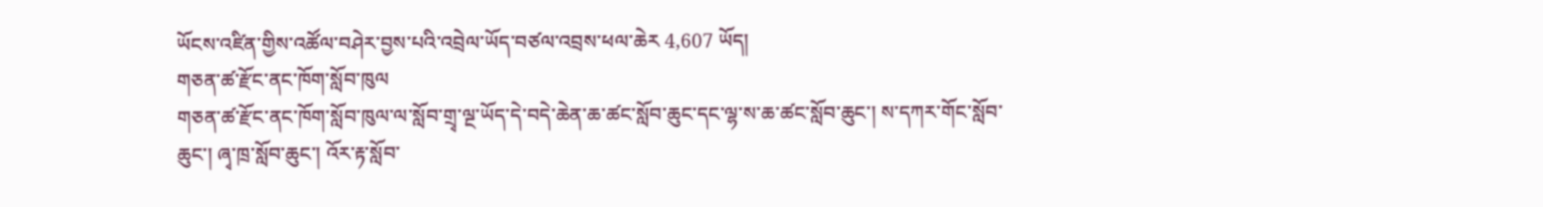ཡོངས་འཛིན་གྱིས་འཚོལ་བཤེར་བྱས་པའི་འབྲེལ་ཡོད་བཙལ་འབྲས་ཕལ་ཆེར 4,607 ཡོད།
གཅན་ཚ་རྫོང་ནང་ཁོག་སློབ་ཁུལ
གཅན་ཚ་རྫོང་ནང་ཁོག་སློབ་ཁུལ་ལ་སློབ་གྲྭ་ལྔ་ཡོད་དེ་བདེ་ཆེན་ཆ་ཚང་སློབ་ཆུང་དང་ལྷ་ས་ཆ་ཚང་སློབ་ཆུང་། ས་དཀར་གོང་སློབ་ཆུང་། ཞྭ་ཁྲ་སློབ་ཆུང་། འོར་རྟ་སློབ་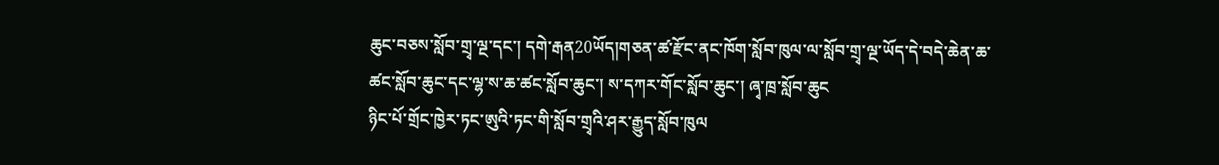ཆུང་བཅས་སློབ་གྲྭ་ལྔ་དང་། དགེ་རྒན20ཡོད།གཅན་ཚ་རྫོང་ནང་ཁོག་སློབ་ཁུལ་ལ་སློབ་གྲྭ་ལྔ་ཡོད་དེ་བདེ་ཆེན་ཆ་ཚང་སློབ་ཆུང་དང་ལྷ་ས་ཆ་ཚང་སློབ་ཆུང་། ས་དཀར་གོང་སློབ་ཆུང་། ཞྭ་ཁྲ་སློབ་ཆུང
ཉིང་པོ་གྲོང་ཁྱེར་ཏང་ཨུའི་ཏང་གི་སློབ་གྲྭའི་ཤར་རྒྱུད་སློབ་ཁུལ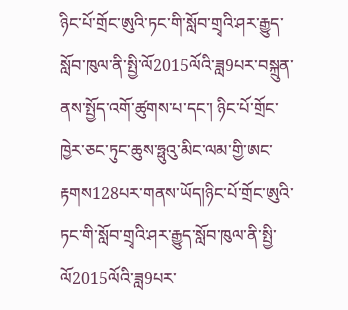ཉིང་པོ་གྲོང་ཨུའི་ཏང་གི་སློབ་གྲྭའི་ཤར་རྒྱུད་སློབ་ཁུལ་ནི་སྤྱི་ལོ2015ལོའི་ཟླ9པར་བསྐྲུན་ནས་སྤྱོད་འགོ་ཚུགས་པ་དང་། ཉིང་པོ་གྲོང་ཁྱེར་ཅང་ཏུང་ཆུས་ཧྥུའུ་མིང་ལམ་གྱི་ཨང་རྟགས128པར་གནས་ཡོད།ཉིང་པོ་གྲོང་ཨུའི་ཏང་གི་སློབ་གྲྭའི་ཤར་རྒྱུད་སློབ་ཁུལ་ནི་སྤྱི་ལོ2015ལོའི་ཟླ9པར་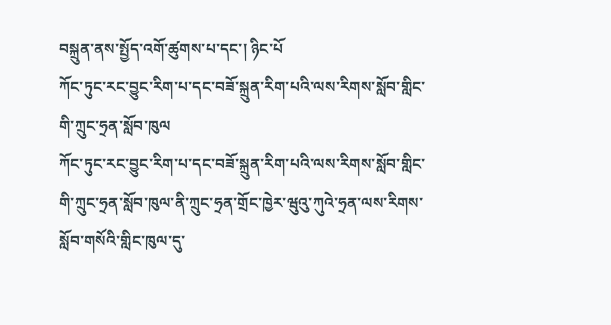བསྐྲུན་ནས་སྤྱོད་འགོ་ཚུགས་པ་དང་། ཉིང་པོ
ཀོང་ཏུང་རང་བྱུང་རིག་པ་དང་བཟོ་སྐྲུན་རིག་པའི་ལས་རིགས་སློབ་གླིང་གི་ཀྲུང་ཧྲན་སློབ་ཁུལ
ཀོང་ཏུང་རང་བྱུང་རིག་པ་དང་བཟོ་སྐྲུན་རིག་པའི་ལས་རིགས་སློབ་གླིང་གི་ཀྲུང་ཧྲན་སློབ་ཁུལ་ནི་ཀྲུང་ཧྲན་གྲོང་ཁྱེར་ཝུའུ་ཀུའེ་ཧྲན་ལས་རིགས་སློབ་གསོའི་གླིང་ཁུལ་དུ་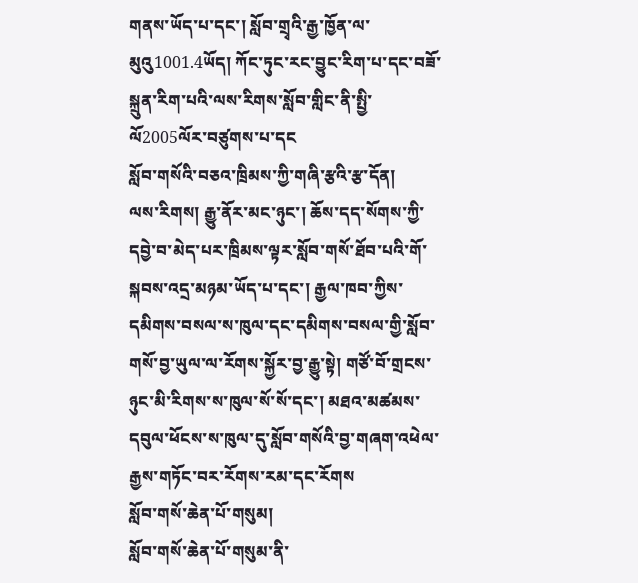གནས་ཡོད་པ་དང་། སློབ་གྲྭའི་རྒྱ་ཁྱོན་ལ་མུའུ1001.4ཡོད། ཀོང་ཏུང་རང་བྱུང་རིག་པ་དང་བཟོ་སྐྲུན་རིག་པའི་ལས་རིགས་སློབ་གླིང་ནི་སྤྱི་ལོ2005ལོར་བཙུགས་པ་དང
སློབ་གསོའི་བཅའ་ཁྲིམས་ཀྱི་གཞི་རྩའི་རྩ་དོན།
ལས་རིགས། རྒྱུ་ནོར་མང་ཉུང་། ཆོས་དད་སོགས་ཀྱི་དབྱེ་བ་མེད་པར་ཁྲིམས་ལྟར་སློབ་གསོ་ཐོབ་པའི་གོ་སྐབས་འདྲ་མཉམ་ཡོད་པ་དང་། རྒྱལ་ཁབ་ཀྱིས་དམིགས་བསལ་ས་ཁུལ་དང་དམིགས་བསལ་གྱི་སློབ་གསོ་བྱ་ཡུལ་ལ་རོགས་སྐྱོར་བྱ་རྒྱུ་སྟེ། གཙོ་བོ་གྲངས་ཉུང་མི་རིགས་ས་ཁུལ་སོ་སོ་དང་། མཐའ་མཚམས་དབུལ་ཕོངས་ས་ཁུལ་དུ་སློབ་གསོའི་བྱ་གཞག་འཕེལ་རྒྱས་གཏོང་བར་རོགས་རམ་དང་རོགས
སློབ་གསོ་ཆེན་པོ་གསུམ།
སློབ་གསོ་ཆེན་པོ་གསུམ་ནི་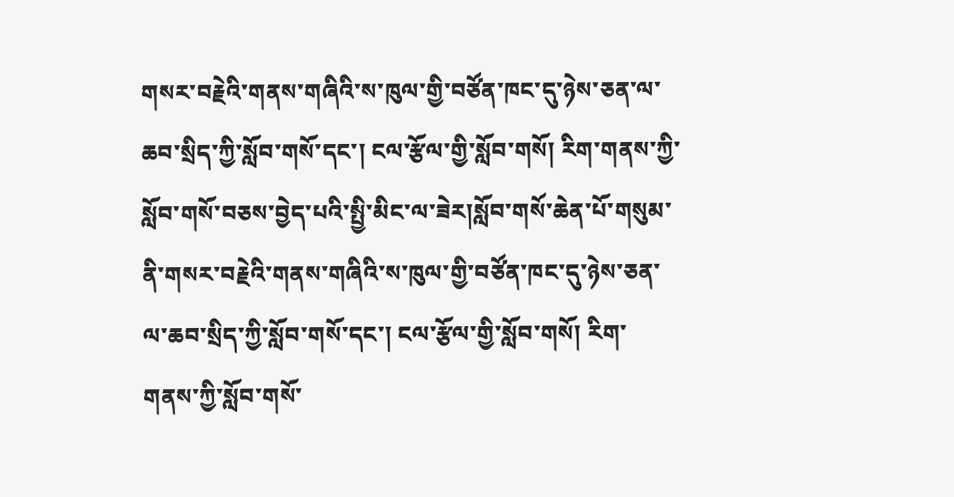གསར་བརྗེའི་གནས་གཞིའི་ས་ཁུལ་གྱི་བཙོན་ཁང་དུ་ཉེས་ཅན་ལ་ཆབ་སྲིད་ཀྱི་སློབ་གསོ་དང་། ངལ་རྩོལ་གྱི་སློབ་གསོ། རིག་གནས་ཀྱི་སློབ་གསོ་བཅས་བྱེད་པའི་སྤྱི་མིང་ལ་ཟེར།སློབ་གསོ་ཆེན་པོ་གསུམ་ནི་གསར་བརྗེའི་གནས་གཞིའི་ས་ཁུལ་གྱི་བཙོན་ཁང་དུ་ཉེས་ཅན་ལ་ཆབ་སྲིད་ཀྱི་སློབ་གསོ་དང་། ངལ་རྩོལ་གྱི་སློབ་གསོ། རིག་གནས་ཀྱི་སློབ་གསོ་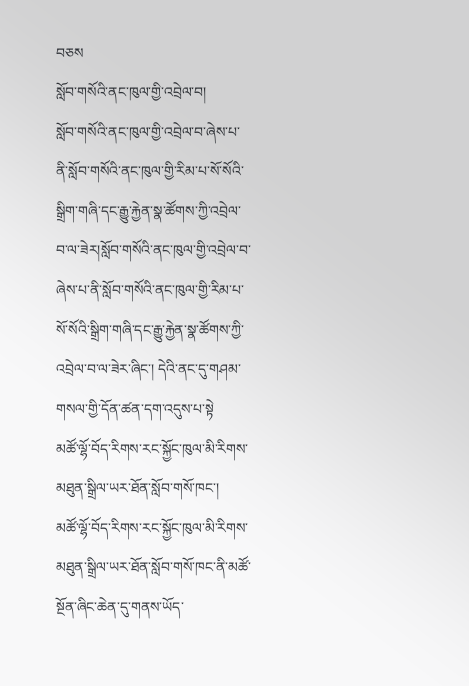བཅས
སློབ་གསོའི་ནང་ཁུལ་གྱི་འབྲེལ་བ།
སློབ་གསོའི་ནང་ཁུལ་གྱི་འབྲེལ་བ་ཞེས་པ་ནི་སློབ་གསོའི་ནང་ཁུལ་གྱི་རིམ་པ་སོ་སོའི་སྒྲིག་གཞི་དང་རྒྱུ་རྐྱེན་སྣ་ཚོགས་ཀྱི་འབྲེལ་བ་ལ་ཟེར།སློབ་གསོའི་ནང་ཁུལ་གྱི་འབྲེལ་བ་ཞེས་པ་ནི་སློབ་གསོའི་ནང་ཁུལ་གྱི་རིམ་པ་སོ་སོའི་སྒྲིག་གཞི་དང་རྒྱུ་རྐྱེན་སྣ་ཚོགས་ཀྱི་འབྲེལ་བ་ལ་ཟེར་ཞིང་། དེའི་ནང་དུ་གཤམ་གསལ་གྱི་དོན་ཚན་དག་འདུས་པ་སྟེ
མཚོ་ལྷོ་བོད་རིགས་རང་སྐྱོང་ཁུལ་མི་རིགས་མཐུན་སྒྲིལ་ཡར་ཐོན་སློབ་གསོ་ཁང་།
མཚོ་ལྷོ་བོད་རིགས་རང་སྐྱོང་ཁུལ་མི་རིགས་མཐུན་སྒྲིལ་ཡར་ཐོན་སློབ་གསོ་ཁང་ནི་མཚོ་སྔོན་ཞིང་ཆེན་དུ་གནས་ཡོད་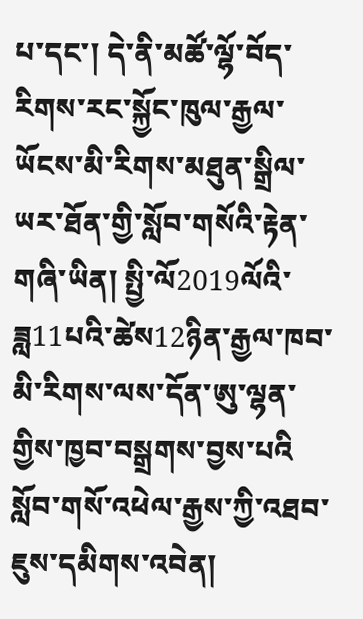པ་དང་། དེ་ནི་མཚོ་ལྷོ་བོད་རིགས་རང་སྐྱོང་ཁུལ་རྒྱལ་ཡོངས་མི་རིགས་མཐུན་སྒྲིལ་ཡར་ཐོན་གྱི་སློབ་གསོའི་རྟེན་གཞི་ཡིན། སྤྱི་ལོ2019ལོའི་ཟླ11པའི་ཚེས12ཉིན་རྒྱལ་ཁབ་མི་རིགས་ལས་དོན་ཨུ་ལྷན་གྱིས་ཁྱབ་བསྒྲགས་བྱས་པའི
སློབ་གསོ་འཕེལ་རྒྱས་ཀྱི་འཐབ་ཇུས་དམིགས་འབེན།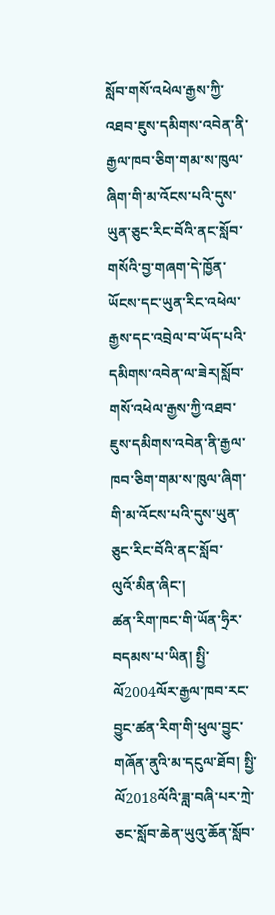སློབ་གསོ་འཕེལ་རྒྱས་ཀྱི་འཐབ་ཇུས་དམིགས་འབེན་ནི་རྒྱལ་ཁབ་ཅིག་གམ་ས་ཁུལ་ཞིག་གི་མ་འོངས་པའི་དུས་ཡུན་ཅུང་རིང་བོའི་ནང་སློབ་གསོའི་བྱ་གཞག་དེ་ཁྱོན་ཡོངས་དང་ཡུན་རིང་འཕེལ་རྒྱས་དང་འབྲེལ་བ་ཡོད་པའི་དམིགས་འབེན་ལ་ཟེར།སློབ་གསོ་འཕེལ་རྒྱས་ཀྱི་འཐབ་ཇུས་དམིགས་འབེན་ནི་རྒྱལ་ཁབ་ཅིག་གམ་ས་ཁུལ་ཞིག་གི་མ་འོངས་པའི་དུས་ཡུན་ཅུང་རིང་བོའི་ནང་སློབ་
ལུའོ་མིན་ཞིང་།
ཚན་རིག་ཁང་གི་ཡོན་ཧྲིར་བདམས་པ་ཡིན། སྤྱི་ལོ2004ལོར་རྒྱལ་ཁབ་རང་བྱུང་ཚན་རིག་གི་ཕུལ་བྱུང་གཞོན་ནུའི་མ་དངུལ་ཐོབ། སྤྱི་ལོ2018ལོའི་ཟླ་བཞི་པར་ཀྲེ་ཅང་སློབ་ཆེན་ཡུའུ་ཆོན་སློབ་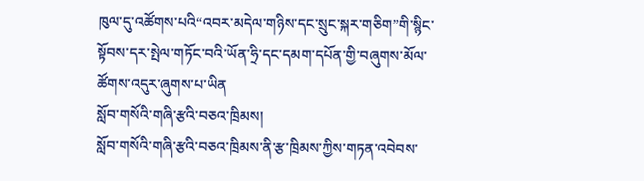ཁུལ་དུ་འཚོགས་པའི“འབར་མདེལ་གཉིས་དང་སྲུང་སྐར་གཅིག”གི་སྙིང་སྟོབས་དར་སྤེལ་གཏོང་བའི་ཡོན་ཧྲི་དང་དམག་དཔོན་གྱི་བཞུགས་མོལ་ཚོགས་འདུར་ཞུགས་པ་ཡིན
སློབ་གསོའི་གཞི་རྩའི་བཅའ་ཁྲིམས།
སློབ་གསོའི་གཞི་རྩའི་བཅའ་ཁྲིམས་ནི་རྩ་ཁྲིམས་ཀྱིས་གཏན་འབེབས་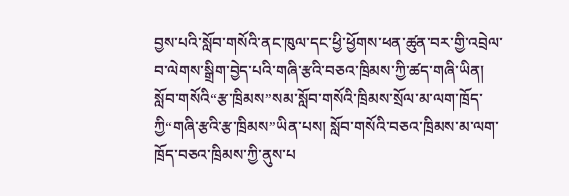བྱས་པའི་སློབ་གསོའི་ནང་ཁུལ་དང་ཕྱི་ཕྱོགས་ཕན་ཚུན་བར་གྱི་འབྲེལ་བ་ལེགས་སྒྲིག་བྱེད་པའི་གཞི་རྩའི་བཅའ་ཁྲིམས་ཀྱི་ཚད་གཞི་ཡིན། སློབ་གསོའི“རྩ་ཁྲིམས”སམ་སློབ་གསོའི་ཁྲིམས་སྲོལ་མ་ལག་ཁྲོད་ཀྱི“གཞི་རྩའི་རྩ་ཁྲིམས”ཡིན་པས། སློབ་གསོའི་བཅའ་ཁྲིམས་མ་ལག་ཁྲོད་བཅའ་ཁྲིམས་ཀྱི་ནུས་པ